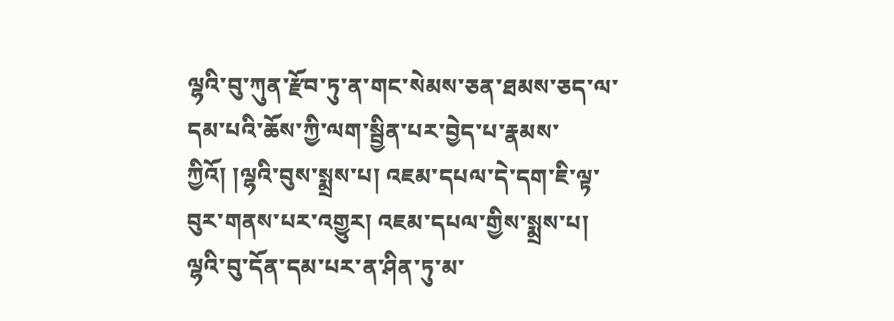ལྷའི་བུ་ཀུན་རྫོབ་ཏུ་ན་གང་སེམས་ཅན་ཐམས་ཅད་ལ་དམ་པའི་ཆོས་ཀྱི་ལག་སྦྱིན་པར་བྱེད་པ་རྣམས་ཀྱིའོ། །ལྷའི་བུས་སྨྲས་པ། འཇམ་དཔལ་དེ་དག་ཇི་ལྟ་བུར་གནས་པར་འགྱུར། འཇམ་དཔལ་གྱིས་སྨྲས་པ། ལྷའི་བུ་དོན་དམ་པར་ན་ཤིན་ཏུ་མ་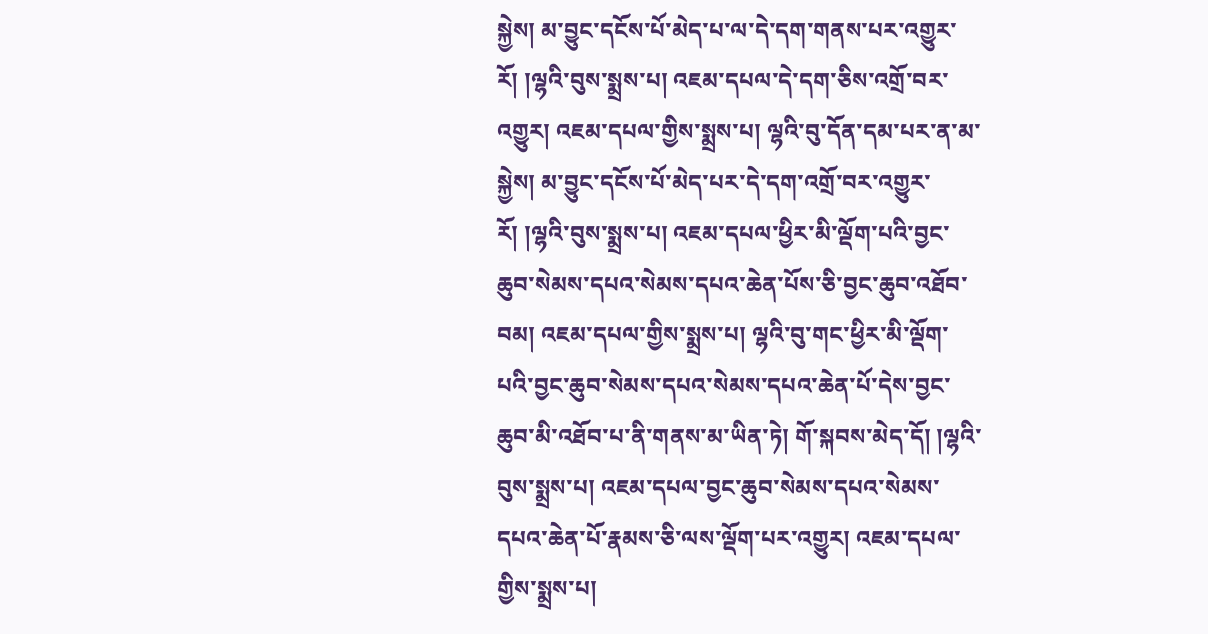སྐྱེས། མ་བྱུང་དངོས་པོ་མེད་པ་ལ་དེ་དག་གནས་པར་འགྱུར་རོ། །ལྷའི་བུས་སྨྲས་པ། འཇམ་དཔལ་དེ་དག་ཅིས་འགྲོ་བར་འགྱུར། འཇམ་དཔལ་གྱིས་སྨྲས་པ། ལྷའི་བུ་དོན་དམ་པར་ན་མ་སྐྱེས། མ་བྱུང་དངོས་པོ་མེད་པར་དེ་དག་འགྲོ་བར་འགྱུར་རོ། །ལྷའི་བུས་སྨྲས་པ། འཇམ་དཔལ་ཕྱིར་མི་ལྡོག་པའི་བྱང་ཆུབ་སེམས་དཔའ་སེམས་དཔའ་ཆེན་པོས་ཅི་བྱང་ཆུབ་འཐོབ་བམ། འཇམ་དཔལ་གྱིས་སྨྲས་པ། ལྷའི་བུ་གང་ཕྱིར་མི་ལྡོག་པའི་བྱང་ཆུབ་སེམས་དཔའ་སེམས་དཔའ་ཆེན་པོ་དེས་བྱང་ཆུབ་མི་འཐོབ་པ་ནི་གནས་མ་ཡིན་ཏེ། གོ་སྐབས་མེད་དོ། །ལྷའི་བུས་སྨྲས་པ། འཇམ་དཔལ་བྱང་ཆུབ་སེམས་དཔའ་སེམས་དཔའ་ཆེན་པོ་རྣམས་ཅི་ལས་ལྡོག་པར་འགྱུར། འཇམ་དཔལ་གྱིས་སྨྲས་པ།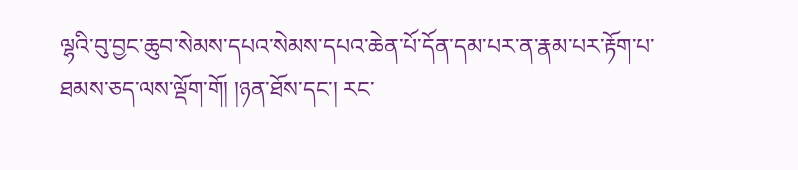ལྷའི་བུ་བྱང་ཆུབ་སེམས་དཔའ་སེམས་དཔའ་ཆེན་པོ་དོན་དམ་པར་ན་རྣམ་པར་རྟོག་པ་ཐམས་ཅད་ལས་ལྡོག་གོ། །ཉན་ཐོས་དང་། རང་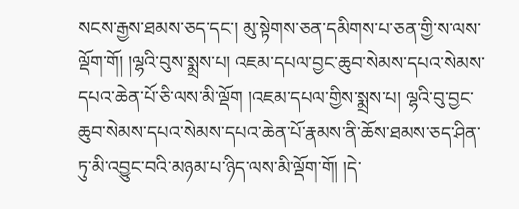སངས་རྒྱས་ཐམས་ཅད་དང་། མུ་སྟེགས་ཅན་དམིགས་པ་ཅན་གྱི་ས་ལས་ལྡོག་གོ། །ལྷའི་བུས་སྨྲས་པ། འཇམ་དཔལ་བྱང་ཆུབ་སེམས་དཔའ་སེམས་དཔའ་ཆེན་པོ་ཅི་ལས་མི་ལྡོག །འཇམ་དཔལ་གྱིས་སྨྲས་པ། ལྷའི་བུ་བྱང་ཆུབ་སེམས་དཔའ་སེམས་དཔའ་ཆེན་པོ་རྣམས་ནི་ཆོས་ཐམས་ཅད་ཤིན་ཏུ་མི་འབྱུང་བའི་མཉམ་པ་ཉིད་ལས་མི་ལྡོག་གོ། །དེ་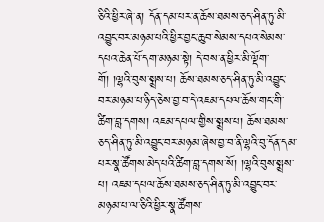ཅིའི་ཕྱིར་ཞེ་ན། དོན་དམ་པར་ན་ཆོས་ཐམས་ཅད་ཤིན་ཏུ་མི་འབྱུང་བར་མཉམ་པའི་ཕྱིར་བྱང་ཆུབ་སེམས་དཔའ་སེམས་དཔའ་ཆེན་པོ་དག་མཉམ་སྟེ། དེ་བས་ན་ཕྱིར་མི་ལྡོག་གོ། །ལྷའི་བུས་སྨྲས་པ། ཆོས་ཐམས་ཅད་ཤིན་ཏུ་མི་འབྱུང་བར་མཉམ་པ་ཉིད་ཅེས་བྱ་བ་དེ་འཇམ་དཔལ་ཆོས་གང་གི་ཚིག་བླ་དགས། འཇམ་དཔལ་གྱིས་སྨྲས་པ། ཆོས་ཐམས་ཅད་ཤིན་ཏུ་མི་འབྱུང་བར་མཉམ་ཞེས་བྱ་བ་ནི་ལྷའི་བུ་དོན་དམ་པར་སྣ་ཚོགས་མེད་པའི་ཚིག་བླ་དགས་སོ། །ལྷའི་བུས་སྨྲས་པ། འཇམ་དཔལ་ཆོས་ཐམས་ཅད་ཤིན་ཏུ་མི་འབྱུང་བར་མཉམ་པ་ལ་ཅིའི་ཕྱིར་སྣ་ཚོགས་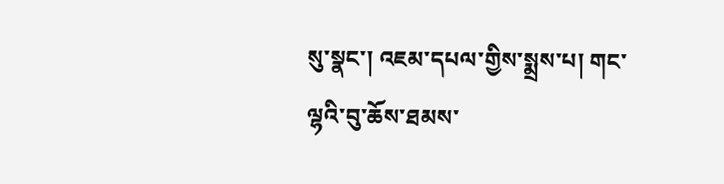སུ་སྣང་། འཇམ་དཔལ་གྱིས་སྨྲས་པ། གང་ལྷའི་བུ་ཆོས་ཐམས་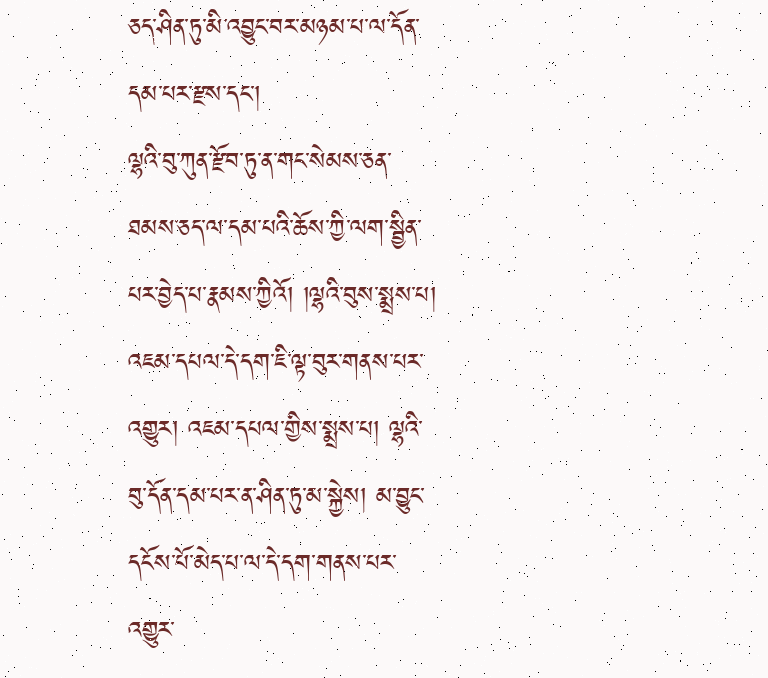ཅད་ཤིན་ཏུ་མི་འབྱུང་བར་མཉམ་པ་ལ་དོན་དམ་པར་རྫས་དང་།
ལྷའི་བུ་ཀུན་རྫོབ་ཏུ་ན་གང་སེམས་ཅན་ཐམས་ཅད་ལ་དམ་པའི་ཆོས་ཀྱི་ལག་སྦྱིན་པར་བྱེད་པ་རྣམས་ཀྱིའོ། །ལྷའི་བུས་སྨྲས་པ། འཇམ་དཔལ་དེ་དག་ཇི་ལྟ་བུར་གནས་པར་འགྱུར། འཇམ་དཔལ་གྱིས་སྨྲས་པ། ལྷའི་བུ་དོན་དམ་པར་ན་ཤིན་ཏུ་མ་སྐྱེས། མ་བྱུང་དངོས་པོ་མེད་པ་ལ་དེ་དག་གནས་པར་འགྱུར་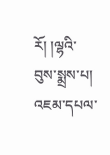རོ། །ལྷའི་བུས་སྨྲས་པ། འཇམ་དཔལ་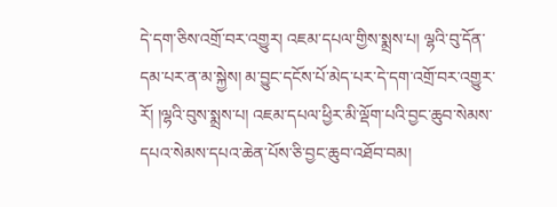དེ་དག་ཅིས་འགྲོ་བར་འགྱུར། འཇམ་དཔལ་གྱིས་སྨྲས་པ། ལྷའི་བུ་དོན་དམ་པར་ན་མ་སྐྱེས། མ་བྱུང་དངོས་པོ་མེད་པར་དེ་དག་འགྲོ་བར་འགྱུར་རོ། །ལྷའི་བུས་སྨྲས་པ། འཇམ་དཔལ་ཕྱིར་མི་ལྡོག་པའི་བྱང་ཆུབ་སེམས་དཔའ་སེམས་དཔའ་ཆེན་པོས་ཅི་བྱང་ཆུབ་འཐོབ་བམ།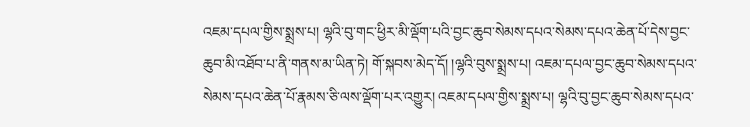འཇམ་དཔལ་གྱིས་སྨྲས་པ། ལྷའི་བུ་གང་ཕྱིར་མི་ལྡོག་པའི་བྱང་ཆུབ་སེམས་དཔའ་སེམས་དཔའ་ཆེན་པོ་དེས་བྱང་ཆུབ་མི་འཐོབ་པ་ནི་གནས་མ་ཡིན་ཏེ། གོ་སྐབས་མེད་དོ། །ལྷའི་བུས་སྨྲས་པ། འཇམ་དཔལ་བྱང་ཆུབ་སེམས་དཔའ་སེམས་དཔའ་ཆེན་པོ་རྣམས་ཅི་ལས་ལྡོག་པར་འགྱུར། འཇམ་དཔལ་གྱིས་སྨྲས་པ། ལྷའི་བུ་བྱང་ཆུབ་སེམས་དཔའ་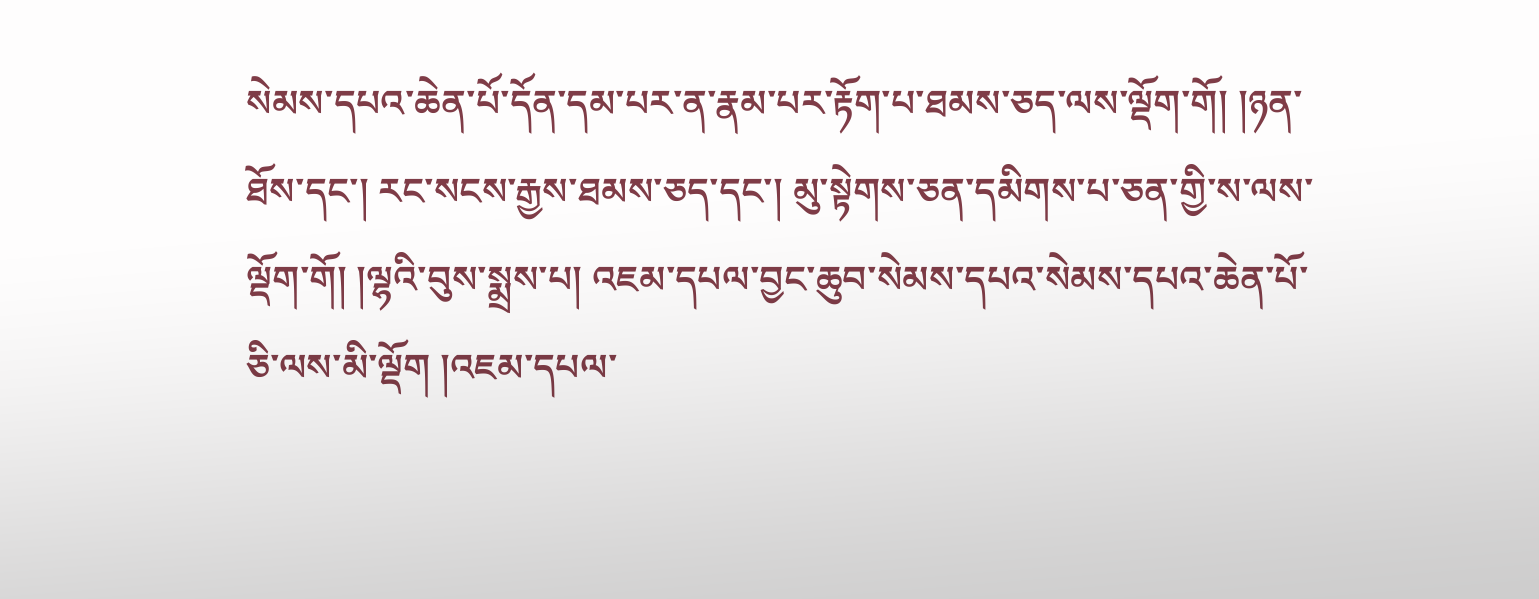སེམས་དཔའ་ཆེན་པོ་དོན་དམ་པར་ན་རྣམ་པར་རྟོག་པ་ཐམས་ཅད་ལས་ལྡོག་གོ། །ཉན་ཐོས་དང་། རང་སངས་རྒྱས་ཐམས་ཅད་དང་། མུ་སྟེགས་ཅན་དམིགས་པ་ཅན་གྱི་ས་ལས་ལྡོག་གོ། །ལྷའི་བུས་སྨྲས་པ། འཇམ་དཔལ་བྱང་ཆུབ་སེམས་དཔའ་སེམས་དཔའ་ཆེན་པོ་ཅི་ལས་མི་ལྡོག །འཇམ་དཔལ་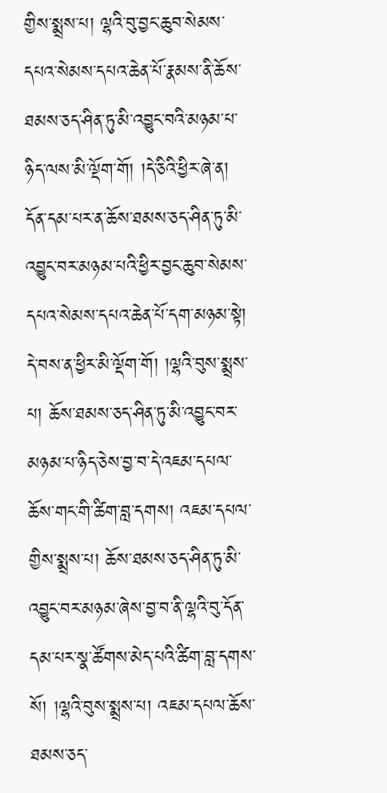གྱིས་སྨྲས་པ། ལྷའི་བུ་བྱང་ཆུབ་སེམས་དཔའ་སེམས་དཔའ་ཆེན་པོ་རྣམས་ནི་ཆོས་ཐམས་ཅད་ཤིན་ཏུ་མི་འབྱུང་བའི་མཉམ་པ་ཉིད་ལས་མི་ལྡོག་གོ། །དེ་ཅིའི་ཕྱིར་ཞེ་ན། དོན་དམ་པར་ན་ཆོས་ཐམས་ཅད་ཤིན་ཏུ་མི་འབྱུང་བར་མཉམ་པའི་ཕྱིར་བྱང་ཆུབ་སེམས་དཔའ་སེམས་དཔའ་ཆེན་པོ་དག་མཉམ་སྟེ། དེ་བས་ན་ཕྱིར་མི་ལྡོག་གོ། །ལྷའི་བུས་སྨྲས་པ། ཆོས་ཐམས་ཅད་ཤིན་ཏུ་མི་འབྱུང་བར་མཉམ་པ་ཉིད་ཅེས་བྱ་བ་དེ་འཇམ་དཔལ་ཆོས་གང་གི་ཚིག་བླ་དགས། འཇམ་དཔལ་གྱིས་སྨྲས་པ། ཆོས་ཐམས་ཅད་ཤིན་ཏུ་མི་འབྱུང་བར་མཉམ་ཞེས་བྱ་བ་ནི་ལྷའི་བུ་དོན་དམ་པར་སྣ་ཚོགས་མེད་པའི་ཚིག་བླ་དགས་སོ། །ལྷའི་བུས་སྨྲས་པ། འཇམ་དཔལ་ཆོས་ཐམས་ཅད་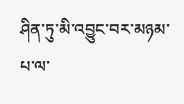ཤིན་ཏུ་མི་འབྱུང་བར་མཉམ་པ་ལ་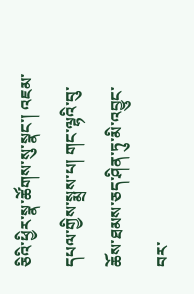ཅིའི་ཕྱིར་སྣ་ཚོགས་སུ་སྣང་། འཇམ་དཔལ་གྱིས་སྨྲས་པ། གང་ལྷའི་བུ་ཆོས་ཐམས་ཅད་ཤིན་ཏུ་མི་འབྱུང་བར་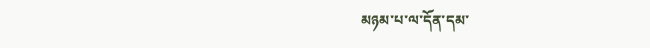མཉམ་པ་ལ་དོན་དམ་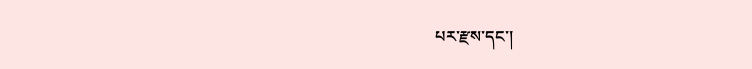པར་རྫས་དང་།